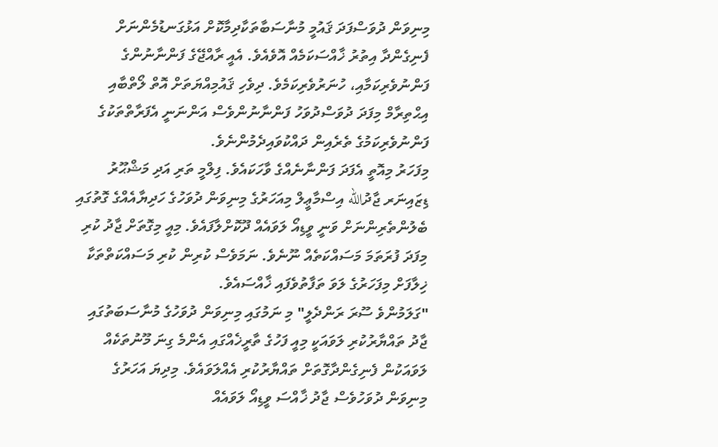މިނިވަން ދުވަސްފަދަ ޤައުމީ މުނާސަބާތަކާދިމާކޮށް އަޅުގަނޑުމެންނަށް ފެނިގެންދާ އިތުރު ޚާއްސަކަމެއް އޮވެއެވެ. އެއީ ރާއްޖޭގެ ފަންނާނުންގެ ފަންނުވެރިކަމާއި، ހުނަރުވެރިކަމެވެ. ދިވެހި ޤައުމިއްޔަތަށް އޮތް ލޯތްބާއި އިޙްތިރާމް މިފަދަ ދުވަސްދުވަހު ފަންނާނުންވެސް އަންނަނީ އެފަރާތްތަކުގެ ފަންނުވެރިކަމުގެ ތެރެއިން ދައްކުވައިދެމުންނެވެ.
މިފަހަރު މިއޮތީ އެފަދަ ފަންނާނެއްގެ ވާހަކައެވެ. ފިލްމީ ތަރި އަދި މަޝްޙޫރު ޑިޒައިނަރ ޖާދުالله އިސްމާޢީލް މިއަހަރުގެ މިނިވަން ދުވަހުގެ ހަދިޔާއެއްގެ ގޮތުގައި ބެލުންތެރިންނަށް ވަނީ ވީޑިއޯ ލަވައެއް ދޫކޮށްލާފައެވެ. މިއީ މިގޮތަށް ޖާދު ކުރި މިފަދަ ފުރަތަމަ މަސައްކަތެއް ނޫނެވެ. ނަމަވެސް ކުރިން ކުރި މަސައްކަތްތަކާ ޚިލާފަށް މިފަހަރުގެ ލަވަ ތަފާތުވެފައި ޚާއްސައެވެ.
"ގަލަމުންވެ ސޫރަ ރަންދެލީ" މި ނަމުގައި މިނިވަން ދުވަހުގެ މުނާސަބަތުގައި ޖާދު ތައްޔާރުކުރި ލަވައަކީ މިއީ ފަހުގެ ތާރީޚެއްގައި އެންމެ ގިނަ މޫނުތަކެއް ލަވައަކުން ފެނިގެންދާގޮތަށް ތައްޔާރުކުރި އެއްލަވައެވެ. މިދިޔަ އަހަރުގެ މިނިވަން ދުވަހުވެސް ޖާދު ޚާއްސަ ވީޑިއޯ ލަވައެއް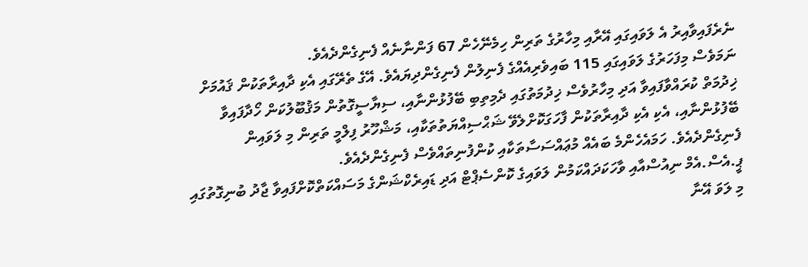ނެރެފައިވާއިރު އެ ލަވައިގައި އޭރާއި މިހާރުގެ ތަރިން ހިމެނޭހެން 67 ފަންނާނެއް ފެނިގެންދެއެވެ.
ނަމަވެސް މިފަހަރުގެ ލަވައިގައި 115 ބައިވެރިއެއްގެ ފެނިލުން ފެނިގެންދިޔައެވެ. އޭގެ ތެރޭގައި އެކި ދާއިރާތަކުން ޤައުމަށް ޚިދުމަތް ކުރައްވާފައިވާ އަދި މިހާރުވެސް ޚިދުމަތުގައި ދެމިތިބި ބޭފުޅުންނާއި، ސިޔާސީގޮތުން މަޤުބޫލުކަން ހޯދާފައިވާ ބޭފުޅުންނާއި، އެކި އެކި ދާއިރާތަކުން ފާހަގަކޮށްލެވޭ ޝަޙްސިއްޔަތުތަކާއި، މަޝްހޫރު ފިލްމީ ތަރިން މި ލަވައިން ފެނިގެންދެއެވެ. ހަމައެހެންމެ ބައެއް މުޢައްސަސާތަކާއި ކުންފުނިތައްވެސް ފެނިގެންދެއެވެ.
ޕީ.އެސް.އެމް ނިއުސްއާއި ވާހަކަދައްކަމުން ލަވައިގެ ކޮންސެޕްޓް އަދި ޑައިރެކްޝަންގެ މަސައްކަތްކޮށްފައިވާ ޖާދު ބުނިގޮތުގައި މި ލަވަ އޭނާ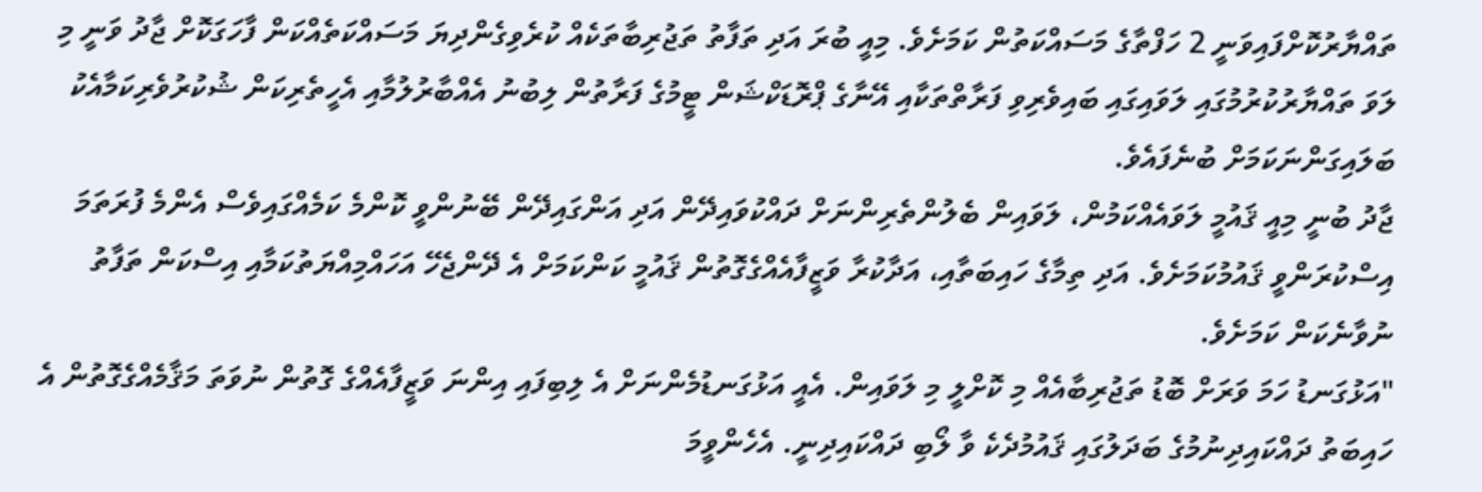ތައްޔާރުކޮށްފައިވަނީ 2 ހަފްތާގެ މަސައްކަތުން ކަމަށެވެ. މިއީ ބުރަ އަދި ތަފާތު ތަޖުރިބާތަކެއް ކުރެވިގެންދިޔަ މަސައްކަތެއްކަން ފާހަގަކޮށް ޖާދު ވަނީ މި ލަވަ ތައްޔާރުކުރުމުގައި ލަވައިގައި ބައިވެރިވި ފަރާތްތަކާއި އޭނާގެ ޕްރޮޑަކްޝަން ޓީމުގެ ފަރާތުން ލިބުނު އެއްބާރުލުމާއި އެހީތެރިކަން ޝުކުރުވެރިކަމާއެކު ބަލައިގަންނަކަމަށް ބުނެފައެވެ.
ޖާދު ބުނީ މިއީ ޤައުމީ ލަވައެއްކަމުން، ލަވައިން ބެލުންތެރިންނަށް ދައްކުވައިދޭން އަދި އަންގައިދޭން ބޭނުންވީ ކޮންމެ ކަމެއްގައިވެސް އެންމެ ފުރަތަމަ އިސްކުރަންވީ ޤައުމުކަމަށެވެ. އަދި ތިމާގެ ހައިބަތާއި، އަދާކުރާ ވަޒީފާއެއްގެގޮތުން ޤައުމީ ކަންކަމަށް އެ ދޭންޖެހޭ އަހައްމިއްޔަތުކަމާއި އިސްކަން ތަފާތު ނުވާނެކަން ކަމަށެވެ.
"އަޅުގަނޑު ހަމަ ވަރަށް ބޮޑު ތަޖުރިބާއެއް މި ކޮށްލީ މި ލަވައިން. އެއީ އަޅުގަނޑުމެންނަށް އެ ލިބިފައި އިންނަ ވަޒީފާއެއްގެ ގޮތުން ނުވަތަ މަޤާމެއްގެގޮތުން އެ ހައިބަތު ދައްކައިދިނުމުގެ ބަދަލުގައި ޤައުމުދެކެ ވާ ލޯބި ދައްކައިދިނީ. އެހެންވީމަ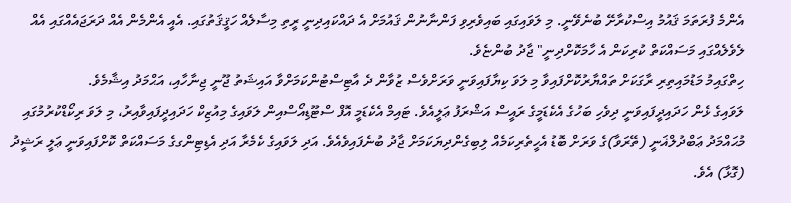އެންމެ ފުރަތަމަ ޤައުމު އިސްކުރާށޭ ބުނެވޭނީ. މި ލަވައިގައި ބައިވެރިވި ފަންނާނުން ޤައުމަށް އެ ދައްކައިދިނީ ރީތި މިސާލެއް ހަޤީޤަތުގައި. އެއީ އެންމެން އެއް ދަރަޖައެއްގައި އެއް ލެވެލެއްގައި މަސައްކަތް ކުރިކަން އެ ހާމަކޮށްދިނީ" ޖާދު ބުންޏެވެ.
ހިތްގައިމު މަޑުމައިތިރި ރާގަކަށް ތައްޔާރުކޮށްފައިވާ މި ލަވަ ކިޔާފައިވަނީ ވަރަށްވެސް ޒުވާން ދެ އާޓިސްޓުންކަމަށްވާ އައިޝަތު ޖޫނީ ޖިނާހާއި، އަޙްމަދު އިޝާމެވެ.
ލަވައިގެ ޅެން ހަދައިދީފައިވަނީ ދިވެހި ބަހުގެ އެކެޑަމީގެ ރައީސް އަޝްރަފު ޢަލީއެވެ. ޓައިމް އެކެޑަމީ އޮފް ސްޓޫޑިއޯސްއިން ލަވައިގެ މިއުޒިކް ހަދައިދީފައިވާއިރު، މި ލަވަ ރިކޯޑްކުރުމުގައި މުޙައްމަދު ޢަބްދުލްޣަނީ (ތޭރަވާ)ގެ ވަރަށް ބޮޑު އެހީތެރިކަމެއް ލިބިގެންދިޔަކަމަށް ޖާދު ބުނެފައިވެއެވެ. އަދި ލަވައިގެ ކެމެރާ އަދި އެޑިޓިންގގެ މަސައްކަތް ކޮށްފައިވަނީ ޢަލީ ރަޝީދު (ގޮޅާ) އެވެ.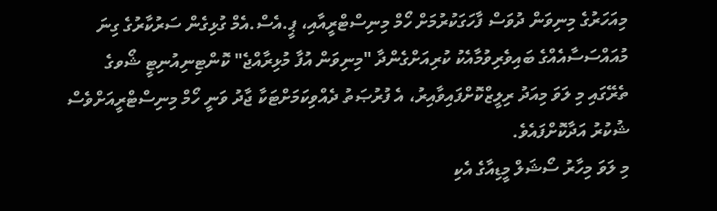މިއަހަރުގެ މިނިވަން ދުވަސް ފާހަގަކުރުމަށް ހޯމް މިނިސްޓްރީއާއި، ޕީ.އެސް.އެމް ގުޅިގެން ސަރުކާރުގެ ގިނަ މުއައްސަސާއެއްގެ ބައިވެރިވުމާއެކު ކުރިއަށްގެންދާ "މިނިވަން އުފާ މުޅިރާއްޖެ" ކޮންޓިނިއުނިޓީ ޝޯވގެ ތެރޭގައި މި ލަވަ މިއަދު ރިލީޒްކޮށްފައިވާއިރު، އެ ފުރުޞަތު ދެއްވިކަމަށްޓަކާ ޖާދު ވަނީ ހޯމް މިނިސްޓްރީއަށްވެސް ޝުކުރު އަދާކޮށްފައެވެ.
މި ލަވަ މިހާރު ސޯޝަލް މީޑިއާގެ އެކި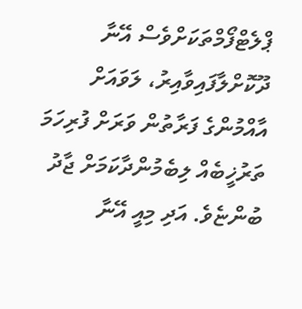ޕްލެޓްފޯމްތަކަށްވެސް އޭނާ ދޫކޮށްލާފައިވާއިރު، ލަވައަށް އާއްމުންގެ ފަރާތުން ވަރަށް ފުރިހަމަ ތަރުޚީބެއް ލިބެމުންދާކަމަށް ޖާދު ބުންޏެވެ. އަދި މިއީ އޭނާ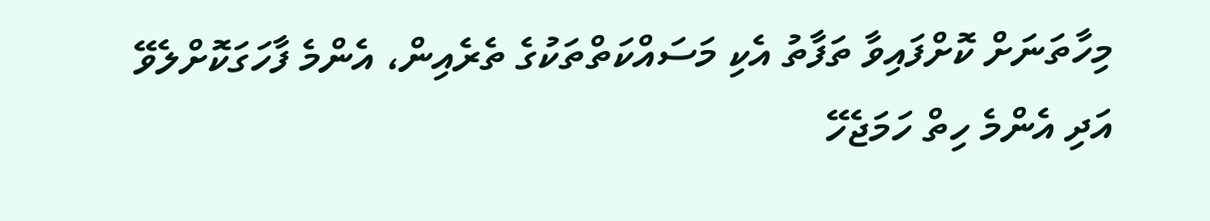މިހާތަނަށް ކޮށްފައިވާ ތަފާތު އެކި މަސައްކަތްތަކުގެ ތެރެއިން، އެންމެ ފާހަގަކޮށްލެވޭ އަދި އެންމެ ހިތް ހަމަޖެހޭ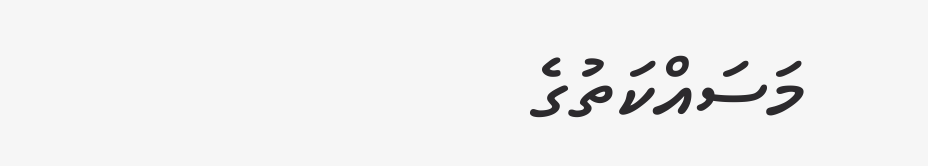މަސައްކަތުގެ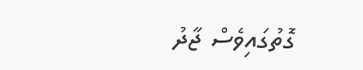ގޮތުގައިވެސް ޖާދު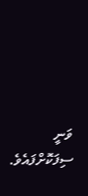ވަނީ ސިފަކޮށްފައެވެ.